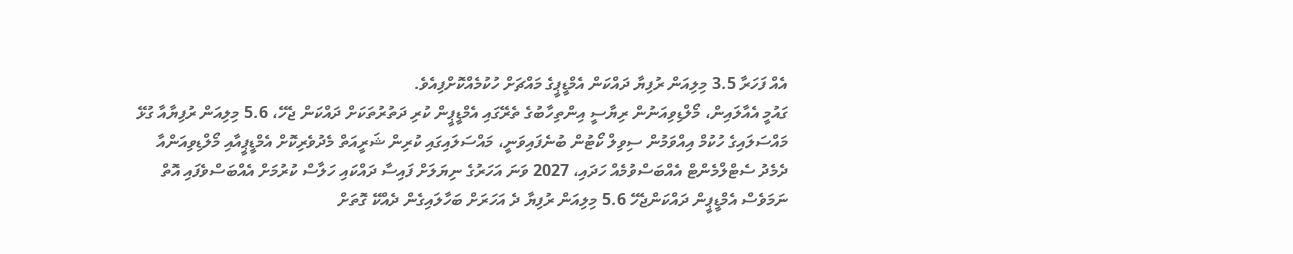އެއް ފަހަރާ 3.5 މިލިއަން ރުފިޔާ ދައްކަން އެމްޑީޕީގެ މައްޗަށް ހުކުމެއްކޮށްފިއެވެ.
ގައުމީ އެއާލައިން، މޯލްޑިވިއަނުން ރިޔާސީ އިންތިހާބުގެ ތެރޭގައި އެމްޑީޕީން ކުރި ދަތުރުތަކަށް ދައްކަން ޖެހޭ، 5.6 މިލިއަން ރުފިޔާއާ ގުޅޭ މައްސަލައިގެ ހުކުމް އިއްވަމުން ސިވިލް ކޯޓުން ބުނެފައިވަނީ، މައްސަލައިގައި ކުރިން ޝަރީއަތް މެދުވެރިކޮށް އެމްޑީޕީއާއި މޯލްޑިވިއަންއާ ދެމެދު ސެޓްލްމެންޓް އެއްބަސްވުމެއް ހަދައި، 2027 ވަނަ އަހަރުގެ ނިޔަލަށް ފައިސާ ދައްކައި ހަލާސް ކުރުމަށް އެއްބަސްވެފައި އޮތް ނަމަވެސް އެމްޑީޕީން ދައްކަންޖެހޭ 5.6 މިލިއަން ރުފިޔާ ދެ އަހަރަށް ބަހާލައިގެން ދެއްކޭ ގޮތަށް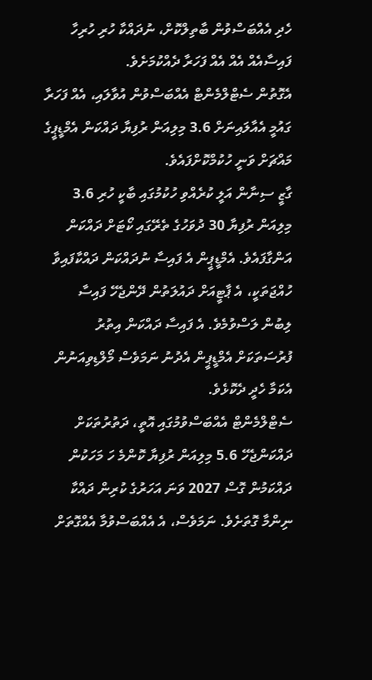ހެދި އެއްބަސްވުން ބާތިލްކޮށް، ނުދައްކާ ހުރި ހުރިހާ ފައިސާއެއް އެއް އެއް ފަހަރާ ދެއްކުމަށެވެ.
އެގޮތުން ސެޓްލްމެންޓް އެއްބަސްވުން އުވާލައި، އެއް ފަހަރާ ގައުމީ އެއާލައިނަށް 3.6 މިލިއަން ރުފިޔާ ދައްކަން އެމްޑީޕީގެ މައްޗަށް ވަނީ ހުކުމްކޮށްފައެވެ.
ގާޒީ ސިނާން އަލީ ކުރެއްވި ހުކުމުގައި ބާކީ ހުރި 3.6 މިލިއަން ރުފިޔާ 30 ދުވަހުގެ ތެރޭގައި ކޯޓަށް ދައްކަން އަންގާފައެވެ. އެމްޑީޕީން އެ ފައިސާ ނުދައްކަން ދައްކާފައިވާ ހުއްޖަތަކީ، އެ ޕާޓީއަށް ދައުލަތުން ދޭންޖެހޭ ފައިސާ ލިބުން ލަސްވުމެވެ. އެ ފައިސާ ދައްކަން އިތުރު ފުރުސަތަކަށް އެމްޑީޕީން އެދުނު ނަމަވެސް މޯލްޑިވިއަނުން އެކަމާ ހެދީ ދެކޮޅެވެ.
ސެޓްލްމެންޓް އެއްބަސްވުމުގައި އޮތީ، ދަތުރުތަކަށް ދައްކަންޖެހޭ 5.6 މިލިއަން ރުފިޔާ ކޮންމެ ހަ މަހަކުން ދައްކަމުން ގޮސް 2027 ވަނަ އަހަރުގެ ކުރިން ދައްކާ ނިންމާ ގޮތަށެވެ. ނަމަވެސް، އެ އެއްބަސްވުމާ އެއްގޮތަށް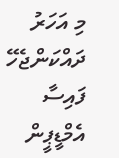މި އަހަރު ދައްކަންޖެހޭ ފައިސާ އެމްޑީޕީން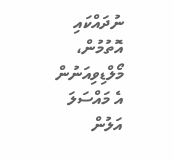ނުދައްކައި އޮތުމުން، މޯލްޑިވިއަނުން އެ މައްސަލަ އަލުން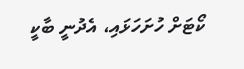ކޯޓަށް ހުށަހަޅައި، އެދުނީ ބާކީ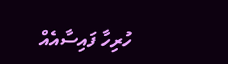ހުރިހާ ފައިސާއެއް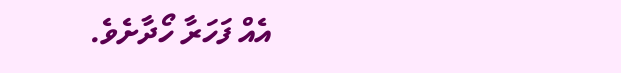އެއް ފަހަރާ ހޯދާށެވެ.